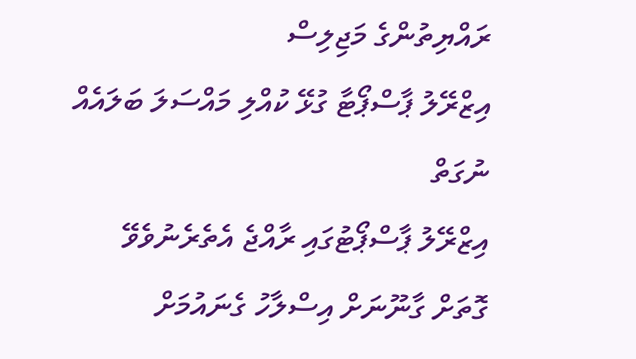ރައްޔިތުންގެ މަޖިލިސް
އިޒްރޭލު ޕާސްޕޯޓާ ގުޅޭ ކުއްލި މައްސަލަ ބަލައެއް ނުގަތް
އިޒްރޭލު ޕާސްޕޯޓުގައި ރާއްޖެ އެތެރެނުވެވޭ ގޮތަށް ގާނޫނަށް އިސްލާހު ގެނައުމަށް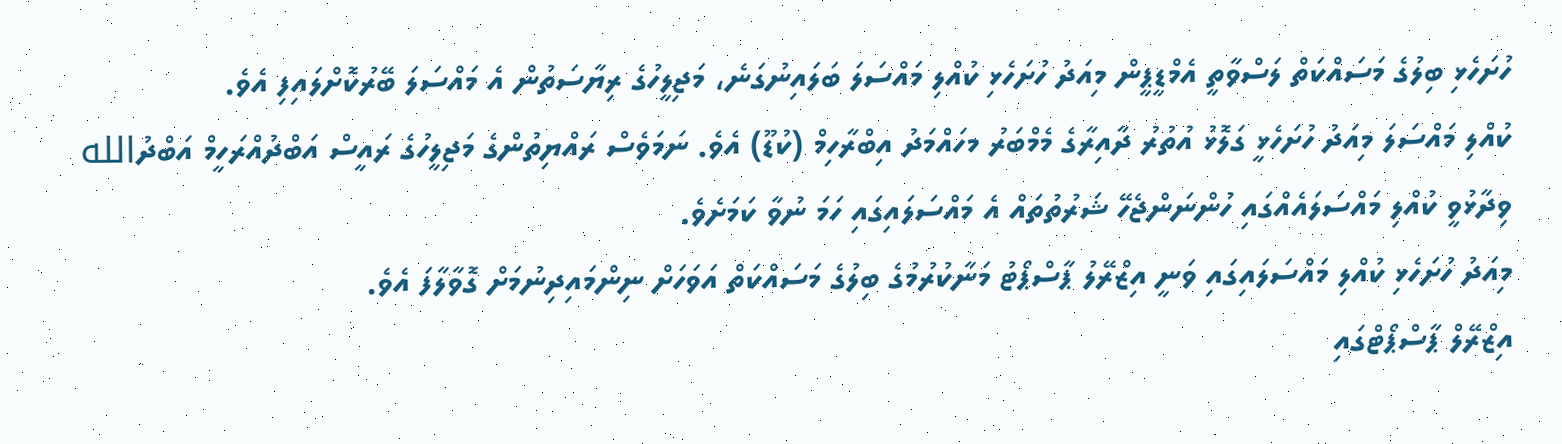ހުށަހެޅި ބިލުގެ މަސައްކަތް ލަސްވާތީ އެމްޑީޕީން މިއަދު ހުށަހެޅި ކުއްލި މައްސަލަ ބަލައިނުގަނެ، މަޖިލީހުގެ ރިޔާސަތުން އެ މައްސަލަ ބޭރުކޮށްލައިފި އެވެ.
ކުއްލި މައްސަލަ މިއަދު ހުށަހެޅީ ގަލޮޅު އުތުރު ދާއިރާގެ މެމްބަރު މހައްމަދު އިބްރާހިމް (ކުޑޫ) އެވެ. ނަމަވެސް ރައްޔިތުންގެ މަޖިލީހުގެ ރައީސް އަބްދުއްރަހީމް އަބްދުالله ވިދާޅުވީ ކުއްލި މައްސަލައެއްގައި ހުންނަންޖެހޭ ޝަރުތުތައް އެ މައްސަލައިގައި ހަމަ ނުވާ ކަމަށެވެ.
މިއަދު ހުށަހެޅި ކުއްލި މައްސަލައިގައި ވަނީ އިޒްރޭލު ޕާސްޕޯޓު މަނާކުރުމުގެ ބިލުގެ މަސައްކަތް އަވަހަށް ނިންމައިދިނުމަށް ގޮވާލާފަ އެވެ.
އިޒްރޭލް ޕާސްޕޯޓްގައި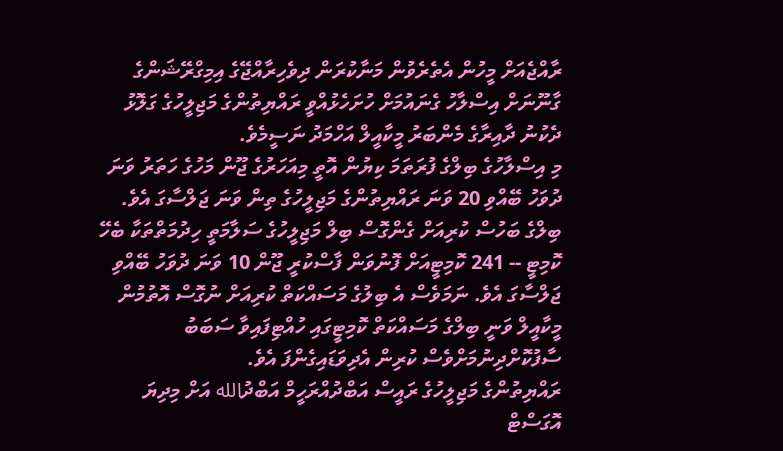ރާއްޖެއަށް މީހުން އެތެރެވުން މަނާކުރަން ދިވެހިރާއްޖޭގެ އިމިގްރޭޝަންގެ ގާނޫނަށް އިސްލާހު ގެނައުމަށް ހުށަހެޅުއްވީ ރައްޔިތުންގެ މަޖިލީހުގެ ގަލޮޅު ދެކުނު ދާއިރާގެ މެންބަރު މީކާއީލް އަހްމަދު ނަސީމެވެ.
މި އިސްލާހުގެ ބިލްގެ ފުރަތަމަ ކިޔުން އޮތީ މިއަހަރުގެ ޖޫން މަހުގެ ހަތަރު ވަނަ ދުވަހު ބޭއްވި 20 ވަނަ ރައްޔިތުންގެ މަޖިލީހުގެ ތިން ވަނަ ޖަލްސާގަ އެވެ.
ބިލްގެ ބަހުސް ކުރިއަށް ގެންގޮސް ބިލް މަޖިލީހުގެ ސަލާމަތީ ހިދުމަތްތަކާ ބެހޭ ކޮމިޓީ -- 241 ކޮމިޓީއަށް ފޮނުވަން ފާސްކުރީ ޖޫން 10 ވަނަ ދުވަހު ބޭއްވި ޖަލްސާގަ އެވެ. ނަމަވެސް އެ ބިލުގެ މަސައްކަތް ކުރިއަށް ނުގޮސް އޮތުމުން މީކާއީލް ވަނީ ބިލްގެ މަސައްކަތް ކޮމިޓީގައި ހުއްޓިފައިވާ ސަބަބު ސާފުކޮށްދިނުމަށްވެސް ކުރިން އެދިވަޑައިގެންފަ އެވެ.
ރައްޔިތުންގެ މަޖިލީހުގެ ރައީސް އަބްދުއްރަހީމް އަބްދުالله އަށް މިދިޔަ އޮގަސްޓް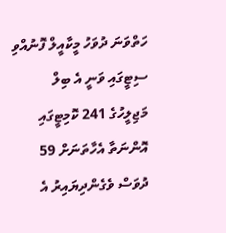ހަތްވަނަ ދުވަހު މީކާއީލް ފޮނުއްވި ސިޓީގައި ވަނީ އެ ބިލް މަޖިލީހުގެ 241 ކޮމިޓީގައި އޮންނަތާ އެހާތަނަށް 59 ދުވަސް ވެގެންދިޔައިރު އެ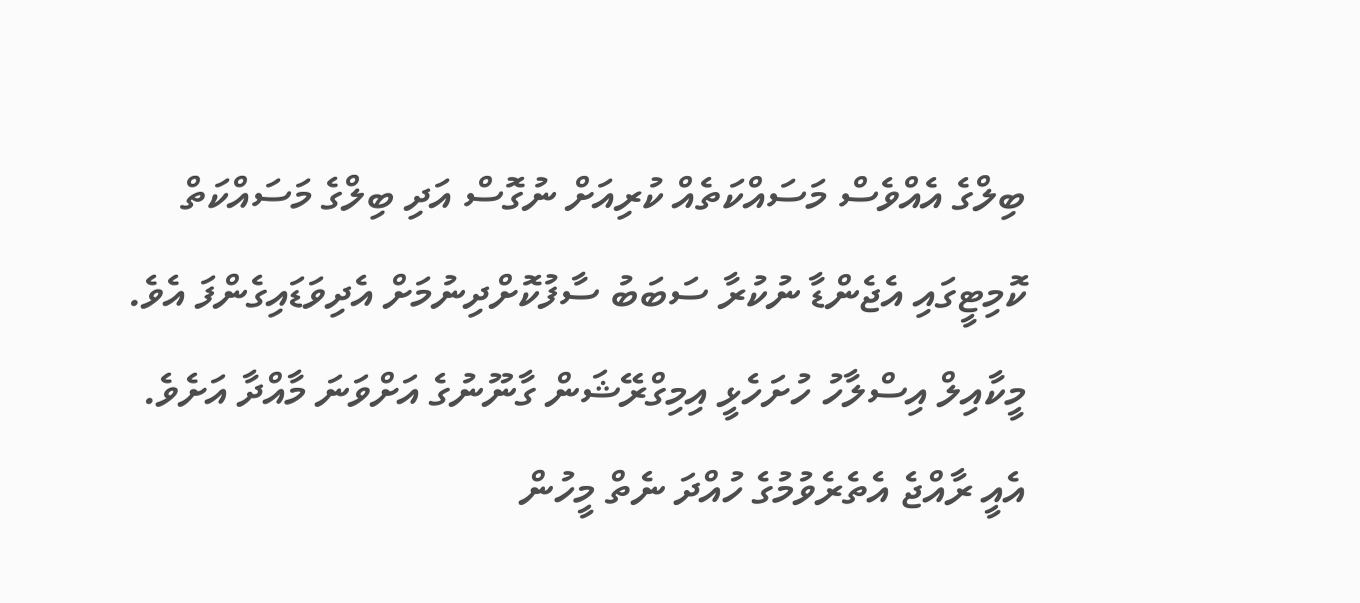ބިލްގެ އެއްވެސް މަސައްކަތެއް ކުރިއަށް ނުގޮސް އަދި ބިލްގެ މަސައްކަތް ކޮމިޓީގައި އެޖެންޑާ ނުކުރާ ސަބަބު ސާފުކޮށްދިނުމަށް އެދިވަޑައިގެންފަ އެވެ.
މީކާއިލް އިސްލާހު ހުށަހެޅީ އިމިގްރޭޝަން ގާނޫނުގެ އަށްވަނަ މާއްދާ އަށެވެ. އެއީ ރާއްޖެ އެތެރެވުމުގެ ހުއްދަ ނެތް މީހުން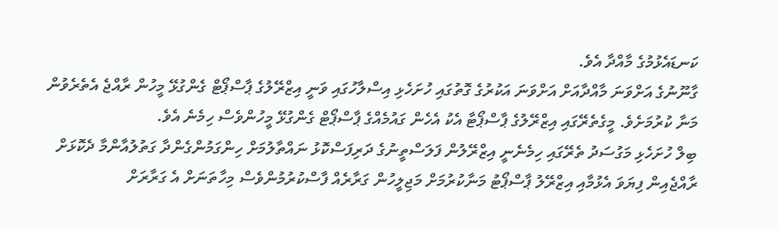ކަނޑައެޅުމުގެ މާއްދާ އެވެ.
ގާނޫނުގެ އަށްވަނަ މާއްދާއަށް އަށްވަނަ އަކުރުގެ ގޮތުގައި ހުށަހެޅި އިސްލާހުގައި ވަނީ އިޒްރޭލުގެ ޕާސްޕޯޓް ގެންގުޅޭ މީހުން ރާއްޖެ އެތެރެވުން މަނާ ކުރުމަށެވެ. މީގެތެރޭގައި އިޒްރޭލުގެ ޕާސްޕޯޓާ އެކު އެހެން ގައުމެއްގެ ޕާސްޕޯޓް ގެންގުޅޭ މީހުންވެސް ހިމެނެ އެވެ.
ބިލް ހުށަހެޅި މަގުސަދު ތެރޭގައި ހިމެނެނީ އިޒްރޭލުން ފަލަސްތީނުގެ ދަރިފަސްކޮޅު ނައްތާލުމަށް ހިންގަމުންގެންދާ ގަތުލުއާންމާ ދެކޮޅަށް ރާއްޖެއިން ފިޔަވަ އެޅުމާއި އިޒްރޭލު ޕާސްޕޯޓު މަނާކުރުމަށް މަޖިލީހުން ގަރާރެއް ފާސްކުރުމުންވެސް މިހާތަނަށް އެ ގަރާރަށް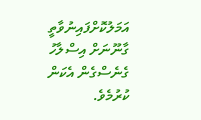އަމަލުކޮށްފައިނުވާތީ ގާނޫނަށް އިސްލާހު ގެނެސްގެން އެކަން ކުރުމެވެ.